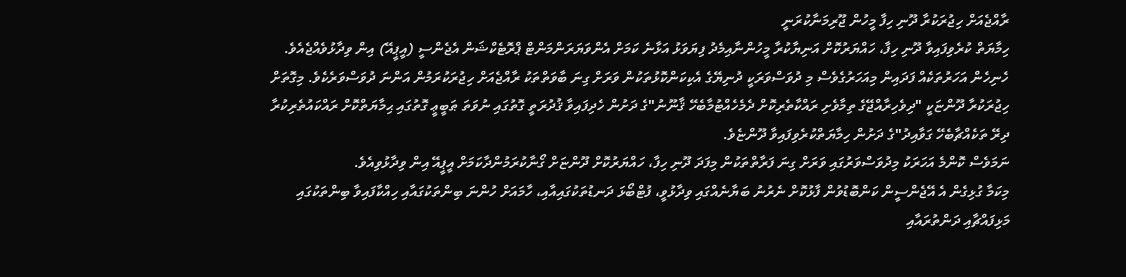ރާއްޖެއަށް ހިޖުރަކުރާ ދޫނި ހިފާ މީހުން ޖޫރިމަނާކުރަނީ
ހިމާޔަތް ކުރެވިފައިވާ ދޫނި ހިފާ، ހައްޔަރުކޮށް އަނިޔާކުރާ މީހުންނާއިމެދު ފިޔަވަޅު އަޅާނެ ކަމަށް އެންވަޔަރަންމަންޓް ޕްރޮޓެކްޝަން އެޖެންސީ (އީޕީއޭ) އިން ވިދާޅުވެއްޖެއެވެ.
ހެނިހެން އަހަރުތަކެއް ފަދައިން މިއަހަރުގެވެސް މި ދުވަސްވަރަކީ ދުނިޔޭގެ އެކިކަންކޮޅުތަކުން ވަރަށް ގިނަ ބާވަތްތަކު ރާއްޖެއަށް ހިޖުރަކުރަމުން އަންނަ ދުވަސްވަރެކެވެ. މިގޮތަށް ހިޖުރަކުރާ ދޫންޏަކީ "ދިވެހިރާއްޖޭގެ ތިމާވެށި ރައްކާތެރިކޮށް ދެމެހެއްޓުމާބެހޭ ޤާނޫނު"ގެ ދަށުން ހެދިފައިވާ ޤުދުރަތީ ގޮތުގައި ނުވަތަ ޠަބީޢީ ގޮތުގައި ޙިމާޔަތްކޮށް ރައްކައުތެރިކުރާ ދިރޭ ތަކެއްޗާބެހޭ ގަވާއިދު"ގެ ދަށުން ހިމާޔަތްކުރެވިފައިވާ ދޫންޏެވެ.
ނަމަވެސް ކޮންމެ އަހަރަކު މިދުވަސްވަރުގައި ވަރަށް ގިނަ ފަރާތްތަކުން މިފަދަ ދޫނި ހިފާ، ހައްޔަރުކޮށް ދޫންޏަށް ގޯނާކުރަމުންދާކަމަށް އީޕީއޭ އިން ވިދާޅުވިއެވެ.
މިކަމާ ގުޅިގެން އެ އޭޖެންސީން ކަންބޮޑުވުން ފާޅުކޮށް ނެރުނު ބަޔާނެއްގައި ވިދާޅުވީ، ފުޓްބޯޅަ ދަނޑުތަކުގައިއާއި، ހާމައަށް ހުންނަ ބިންތަކުގައާއި ހިއްކާފައިވާ ބިންތަކުގައި މަޅިފައްޗާއި ދަންތުރައާއި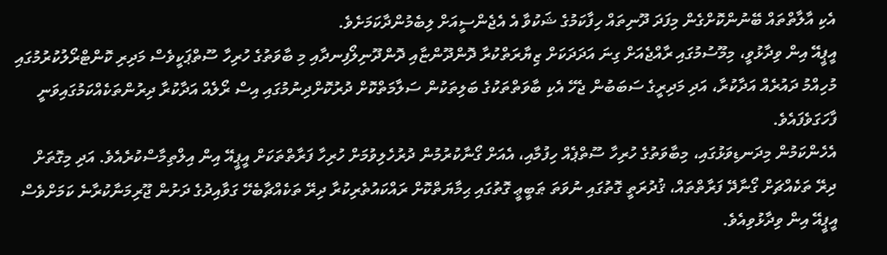އެކި އާލާތްތައް ބޭނުންކޮށްގެން މިފަދަ ދޫނިތައް ހިފާކަމުގެ ޝަކުވާ އެ އެޖެންސީއަށް ލިބެމުންދާކަމަށެވެ.
އީޕީއޭ އިން ވިދާޅުވީ، މިމޫސުމުގައި ރާއްޖެއަށް ގިނަ އަދަދަކަށް ޒިޔާރަތްކުރާ ދޮންދޫންޏާއި ދޮންދޫނިލޯފިނދާއި މި ބާވަތުގެ ހުރިހާ ސޫތްޕަކީވެސް މަދިރި ކޮންޓްރޯލުކުރުމުގައި މުހިއްމު ދައުރެއް އަދާކުރާ، އަދި މަދިރީގެ ސަބަބުން ޖެހޭ އެކި ބާވަތްތަކުގެ ބަލިތަކުން ސަލާމަތްކޮށް ދުރުކޮށްދިނުމުގައި އިސް ރޯލެއް އަދާކުރާ ދިރުންތަކެއްކަމުގައިވަނީ ފާހަގަވެފައެވެ.
އެހެންކަމުން މިދަނޑިވަޅުގައި، މިބާވަތުގެ ހުރިހާ ސޫތްޕެއް ހިފުމާއި، އެއަށް ގޯނާކުރުމުން ދުރުހެލިވުމަށް ހުރިހާ ފަރާތްތަކަށް އީޕީއޭ އިން އިލްތިމާސްކުރެއެވެ. އަދި މިގޮތަށް ދިރޭ ތަކެއްޗަށް ގޯނާދޭ ފަރާތްތައް، ޤުދުރަތީ ގޮތުގައި ނުވަތަ ޠަބީޢީ ގޮތުގައި ޙިމާޔަތްކޮށް ރައްކައުތެރިކުރާ ދިރޭ ތަކެއްޗާބެހޭ ގަވާއިދުގެ ދަށުން ޖޫރިމަނާކުރާނެ ކަމަށްވެސް އީޕީއޭ އިން ވިދާޅުވިއެވެ.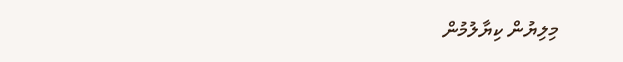މިލިޔުން ކިޔާލުމުން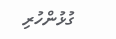ގުޅުންހުރި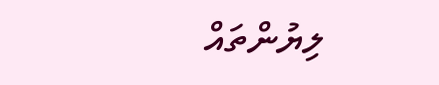ލިޔުންތައް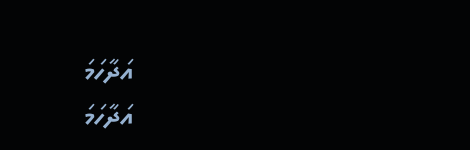އަދާހަމަ
އަދާހަމަ